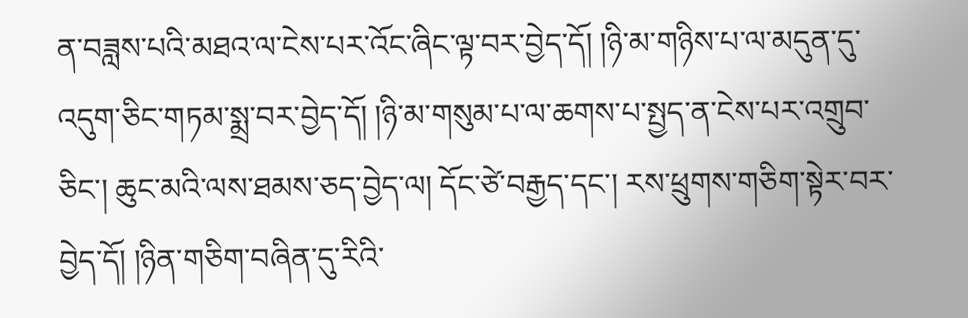ན་བཟླས་པའི་མཐའ་ལ་ངེས་པར་འོང་ཞིང་ལྟ་བར་བྱེད་དོ། །ཉི་མ་གཉིས་པ་ལ་མདུན་དུ་འདུག་ཅིང་གཏམ་སྨྲ་བར་བྱེད་དོ། །ཉི་མ་གསུམ་པ་ལ་ཆགས་པ་སྤྱད་ན་ངེས་པར་འགྲུབ་ཅིང་། ཆུང་མའི་ལས་ཐམས་ཅད་བྱེད་ལ། དོང་ཙེ་བརྒྱད་དང་། རས་ཕྲུགས་གཅིག་སྟེར་བར་བྱེད་དོ། །ཉིན་གཅིག་བཞིན་དུ་རིའི་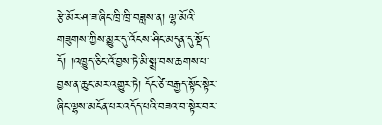རྩེ་མོར་ཤ་ཟ་ཞིང་ཁྲི་ཁྲི་བཟླས་ན། ལྷ་མོའི་གཟུགས་ཀྱིས་མྱུར་དུ་འོངས་ཤིང་མདུན་དུ་སྡོད་དོ། །འཁྱུད་ཅིང་འོ་བྱས་ཏེ་མི་སྨྲ་བས་ཆགས་པ་བྱས་ན་ཆུང་མར་འགྱུར་ཏེ། དོང་ཙེ་བརྒྱད་སྟོང་སྟེར་ཞིང་ལྷས་མངོན་པར་འདོད་པའི་བཟའ་བ་སྟེར་བར་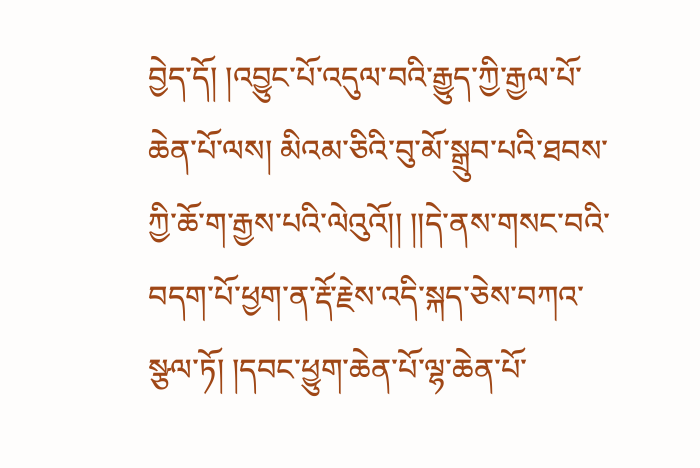བྱེད་དོ། །འབྱུང་པོ་འདུལ་བའི་རྒྱུད་ཀྱི་རྒྱལ་པོ་ཆེན་པོ་ལས། མིའམ་ཅིའི་བུ་མོ་སྒྲུབ་པའི་ཐབས་ཀྱི་ཆོ་ག་རྒྱས་པའི་ལེའུའོ།། །།དེ་ནས་གསང་བའི་བདག་པོ་ཕྱག་ན་རྡོ་རྗེས་འདི་སྐད་ཅེས་བཀའ་སྩལ་ཏོ། །དབང་ཕྱུག་ཆེན་པོ་ལྷ་ཆེན་པོ་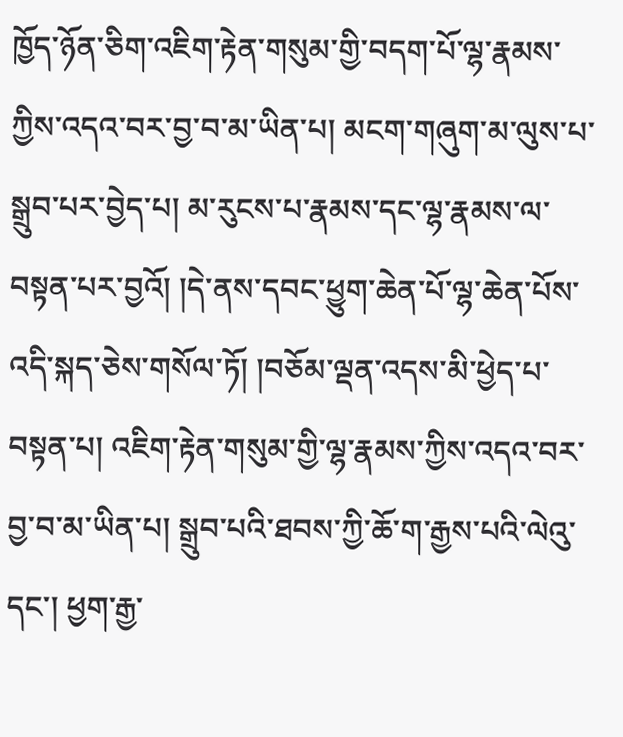ཁྱོད་ཉོན་ཅིག་འཇིག་རྟེན་གསུམ་གྱི་བདག་པོ་ལྷ་རྣམས་ཀྱིས་འདའ་བར་བྱ་བ་མ་ཡིན་པ། མངག་གཞུག་མ་ལུས་པ་སྒྲུབ་པར་བྱེད་པ། མ་རུངས་པ་རྣམས་དང་ལྷ་རྣམས་ལ་བསྟན་པར་བྱའོ། །དེ་ནས་དབང་ཕྱུག་ཆེན་པོ་ལྷ་ཆེན་པོས་འདི་སྐད་ཅེས་གསོལ་ཏོ། །བཅོམ་ལྡན་འདས་མི་ཕྱེད་པ་བསྟན་པ། འཇིག་རྟེན་གསུམ་གྱི་ལྷ་རྣམས་ཀྱིས་འདའ་བར་བྱ་བ་མ་ཡིན་པ། སྒྲུབ་པའི་ཐབས་ཀྱི་ཆོ་ག་རྒྱས་པའི་ལེའུ་དང་། ཕྱག་རྒྱ་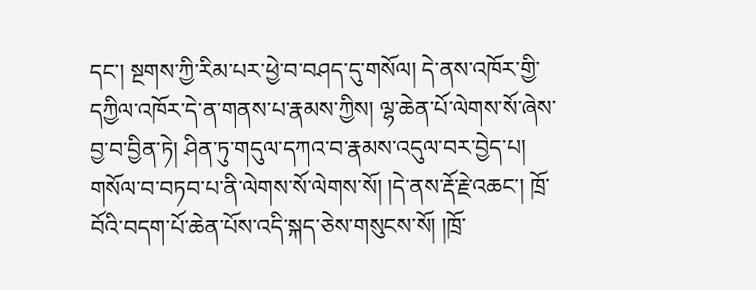དང་། སྔགས་ཀྱི་རིམ་པར་ཕྱེ་བ་བཤད་དུ་གསོལ། དེ་ནས་འཁོར་གྱི་དཀྱིལ་འཁོར་དེ་ན་གནས་པ་རྣམས་ཀྱིས། ལྷ་ཆེན་པོ་ལེགས་སོ་ཞེས་བྱ་བ་བྱིན་ཏེ། ཤིན་ཏུ་གདུལ་དཀའ་བ་རྣམས་འདུལ་བར་བྱེད་པ། གསོལ་བ་བཏབ་པ་ནི་ལེགས་སོ་ལེགས་སོ། །དེ་ནས་རྡོ་རྗེ་འཆང་། ཁྲོ་བོའི་བདག་པོ་ཆེན་པོས་འདི་སྐད་ཅེས་གསུངས་སོ། །ཁྲོ་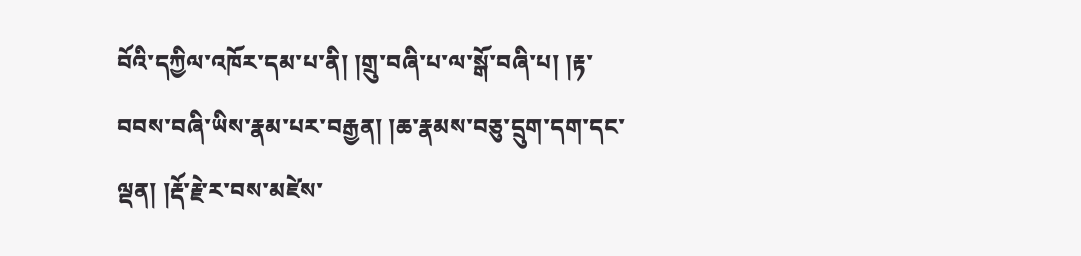བོའི་དཀྱིལ་འཁོར་དམ་པ་ནི། །གྲུ་བཞི་པ་ལ་སྒོ་བཞི་པ། །རྟ་བབས་བཞི་ཡིས་རྣམ་པར་བརྒྱན། །ཆ་རྣམས་བཅུ་དྲུག་དག་དང་ལྡན། །རྡོ་རྗེ་ར་བས་མཛེས་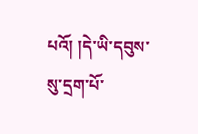པའོ། །དེ་ཡི་དབུས་སུ་དྲག་པོ་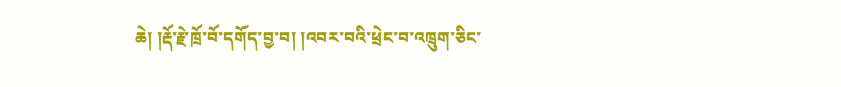ཆེ། །རྡོ་རྗེ་ཁྲོ་བོ་དགོད་བྱ་བ། །འབར་བའི་ཕྲེང་བ་འཁྲུག་ཅིང་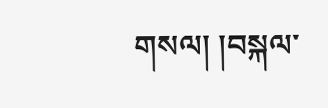གསལ། །བསྐལ་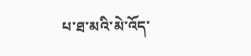པ་ཐ་མའི་མེ་འོད་